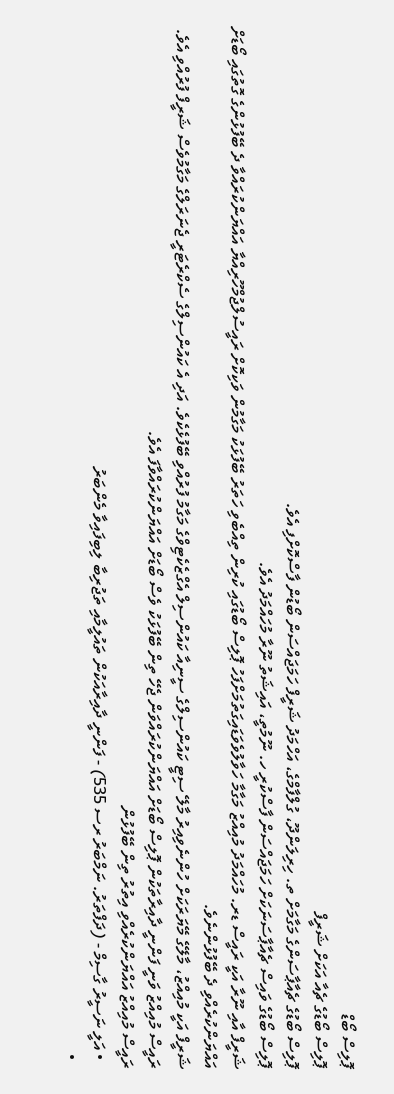ޕޮލިސް ބޯޑް
ޕޮލިސް ބޯޑުގެ ޗެއާ އަކަށް ޝަރީފް
ޕޮލިސް ބޯޑުގެ ޗެއާޕާސަންގެ މަގާމަށް ތ. ހިރިލަންދޫ، ގުލްފާމްގެ، އަހްމަދު ޝަރީފް ހަމަޖައްސަން ބޯޑުން ފާސްކޮށްފި އެވެ.
ޕޮލިސް ބޯޑުގެ ވައިސް ޗެއާޕާސަނަކަށް ހަމަޖައްސަން ފާސްކުރީ ހ. ނޫމުތީ، އައިޝަތު ނޫރާ މުހައްމަދު އެވެ.
ޝަރީފް އާއި ނޫރާ އަކީ ރައީސް ޑރ. މުހައްމަދު މުއިއްޒު މަގާމާ ހަވާލުވެވަޑައިގަތުމަށްފަހު ޕޮލިސް ބޯޑުގައި ކުރިން ތިއްބެވި ހަތަރު ބޭފުޅަކު މަގާމުން ވަކިކޮށް ރައީސުލްޖުމްހޫރިއްޔާ އައްޔަންކުރައްވާ ދެ ބޭފުޅުންގެ ގޮތުގައި ބޯޑަށް އައްޔަންކުރެއްވި ދެ ބޭފުޅުންނެވެ.
ޝަރީފް އަކީ މުއިއްޒު، މާލޭގެ މޭޔަރަކަށް ހުންނެވިއިރު މާލޭ ސިޓީ ކައުންސިލްގެ ސީނިއާ ކައުންސިލް އެގްޒެކެޓިވްގެ މަގާމު ފުރުއްވި ބޭފުޅެކެވެ. އަދި އެ ކައުންސިލްގެ ސެކްރެޓަރީ ޖެނަރަލްގެ މަގާމުވެސް ޝަރީފް ފުރުއްވި އެވެ.
ރައީސް މުއިއްޒު ވަނީ ފަންނީ ދާއިރާތަކުން ޕޮލިސް ބޯޑަށް އައްޔަންކުރައްވަން ޖެހޭ ތިން ބޭފުޅަކު ވެސް ބޯޑަށް އައްޔަންކުރައްވާފަ އެވެ.
ރައީސް މުއިއްޒު އައްޔަންކުރެއްވި އިތުރު ތިން ބޭފުޅުން
  • އަލީ ނަސީރު ގާސިމް - (ދަފްތަރު. ނަމްބަރު ރސ 535) - ފަންނީ ދާއިރާއަކުން ތައުލީމާއި ތަޖުރިބާ ލިބިފައިވާ މެންބަރު
  •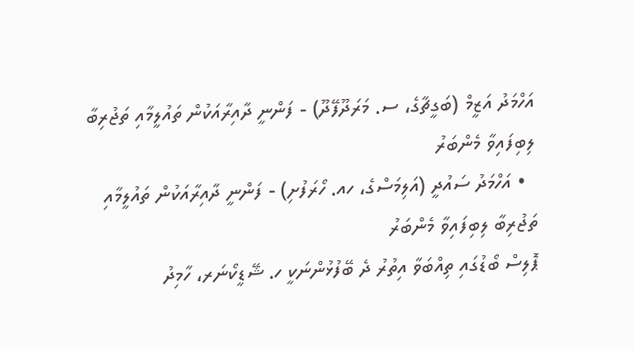އަހްމަދު އަޒީމް (ބަގީޗާގެ، ސ. މަރަދޫފޭދޫ) - ފަންނީ ދާއިރާއަކުން ތައުލީމާއި ތަޖުރިބާ ލިބިފައިވާ މެންބަރު
  • އަހްމަދު ސައުދީ (އަލިމަސްގެ، ހއ. ހޯރަފުށި) - ފަންނީ ދާއިރާއަކުން ތައުލީމާއި ތަޖުރިބާ ލިބިފައިވާ މެންބަރު
ޕޮލިސް ބޯޑުގައި ތިއްބަވާ އިތުރު ދެ ބޭފުޅުންނަކީ ހ. ޝޭޑީކޯނަރ، ހާމިދު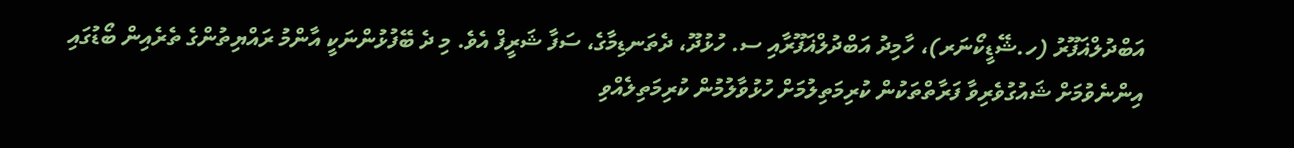އަބްދުލްޣަފޫރު (ހ.ޝޭޑީކޯނަރ)، ހާމިދު އަބްދުލްޣަފޫރާއި ސ. ހުޅުދޫ، ދެތަނޑިމާގެ، ސަފާ ޝަރީފް އެވެ. މި ދެ ބޭފުޅުންނަކީ އާންމު ރައްޔިތުންގެ ތެރެއިން ބޯޑުގައި އިންނެވުމަށް ޝައުގުވެރިވާ ފަރާތްތަކުން ކުރިމަތިލުމަށް ހުޅުވާލުމުން ކުރިމަތިލެއްވި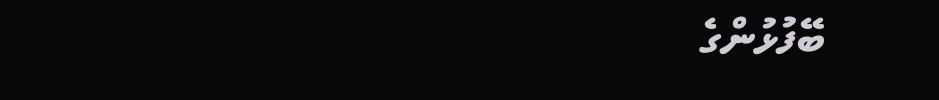ބޭފުޅުންގެ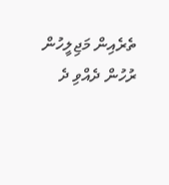ތެރެއިން މަޖިލީހުން ރުހުން ދެއްވި ދެ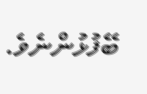ބޭފުޅުންނެވެ.